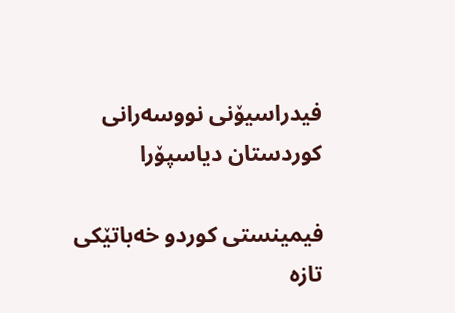فیدراسیۆنی نووسەرانی کوردستان دیاسپۆرا

فیمینستی کوردو خەباتێکی تازە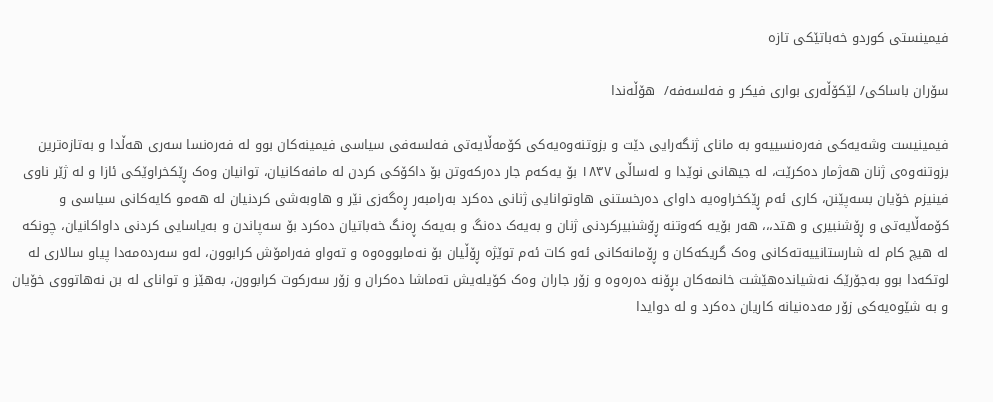فیمینستی کوردو خەباتێکی تازە

سۆران باساکی/ لێکۆڵەری بواری فيکر و فەلسەفە/  هۆڵەندا

فیمینیست وشەیەکی فەرەنسییەو بە مانای ژنگەرایی دێت و بزوتنەوەیەکی کۆمەڵایەتی فەلسەفی سیاسی فیمینەکان بوو لە فەرەنسا سەری ھەڵدا و بەتازەترین بزوتنەوەی ژنان ھەژمار دەکرێت، لە جیھانی نوێدا و لەساڵی ١٨٣٧ بۆ یەکەم جار دەرکەوتن بۆ داکۆکی کردن لە مافەکانیان، توانیان وەک ڕێکخراوێکی ئازا و لە ژێر ناوی فینیزم خۆیان بسەپێنن، کاری ئەم ڕێکخراوەیە داوای دەرخستنی ھاوتوانایی ژنانی دەکرد بەرامبەر ڕەگەزی نێر و ھاوبەشی کردنیان لە ھەمو کایەکانی سیاسی و کۆمەڵایەتی و ڕۆشنبیری و ھتد،،، ھەر بۆیە کەوتنە ڕۆشنبیرکردنی ژنان و بەیەک دەنگ و بەیەک ڕەنگ خەباتیان دەکرد بۆ سەپاندن و بەیاسایی کردنی داواکانیان، چونکە لە ھیچ کام لە شارستانییەتەکانی وەک گریکەکان و ڕۆمانەکانی ئەو کات ئەم توێژە ڕۆڵیان بۆ نەمابووەوە و تەواو فەرامۆش کرابوون، لەو سەردەمەدا پیاو سالاری لە لوتکەدا بوو بەجۆرێک نەشیاندەھێشت خانمەکان بڕۆنە دەرەوە و زۆر جاران وەک کۆیلەیش تەماشا دەکران و زۆر سەرکوت کرابوون، بەھێز و توانای لە بن نەھاتووی خۆیان و بە شێوەیەکی زۆر مەدەنیانە کاریان دەکرد و لە دوایدا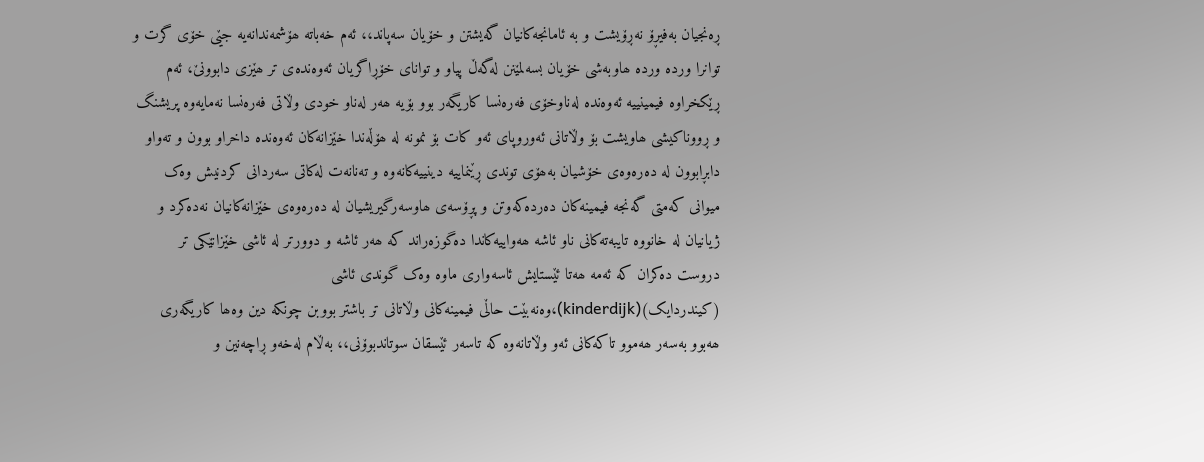ڕەنجیان بەفیڕۆ نەڕۆیشت و بە ئامانجەکانیان گەیشتن و خۆیان سەپاند،، ئەم خەباتە ھۆشمەندانەیە جێی خۆی گرت و توانرا وردە وردە ھاوبەشی خۆیان بسەلمێنن لەگەڵ پیاو و توانای خۆڕاگریان ئەوەندەی تر ھێزی دابوونێ، ئەم ڕێکخراوە فیمینییە ئەوەندە لەناوخۆی فەرەنسا کاریگەر بوو بۆیە ھەر لەناو خودی وڵاتی فەرەنسا نەمایەوە پریشنگ و ڕووناکیشی ھاویشت بۆ وڵاتانی ئەوروپای ئەو کات بۆ نمونە لە ھۆڵەندا خێزانەکان ئەوەندە داخراو بوون و تەواو دابڕابوون لە دەرەوەی خۆشیان بەھۆی توندی ڕێنماییە دینییەکانەوە و تەنانەت لەکاتی سەردانی کردنیش وەک میوانی کەمتی گەنجە فیمینەکان دەردەکەوتن و پڕۆسەی ھاوسەرگیریشیان لە دەرەوەی خێزانەکانیان نەدەکرد و ژیانیان لە خانووە تایبەتەکانی ناو ئاشە ھەواییەکاندا دەگوزەراند کە ھەر ئاشە و دوورتر لە ئاشی خێزانێکی تر دروست دەکران کە ئەمە ھەتا ئێستایش ئاسەواری ماوە وەک گوندی ئاشی (کیندردایک)(kinderdijk)،وەنەبێت حاڵی فیمینەکانی وڵاتانی تر باشتر بووبن چونکە دین وەھا کاریگەری ھەبوو بەسەر ھەموو تاکەکانی ئەو وڵاتانەوە کە تاسەر ئێسقان سوتاندبوۆنی،، بەڵام لەخەو ڕاچەنین و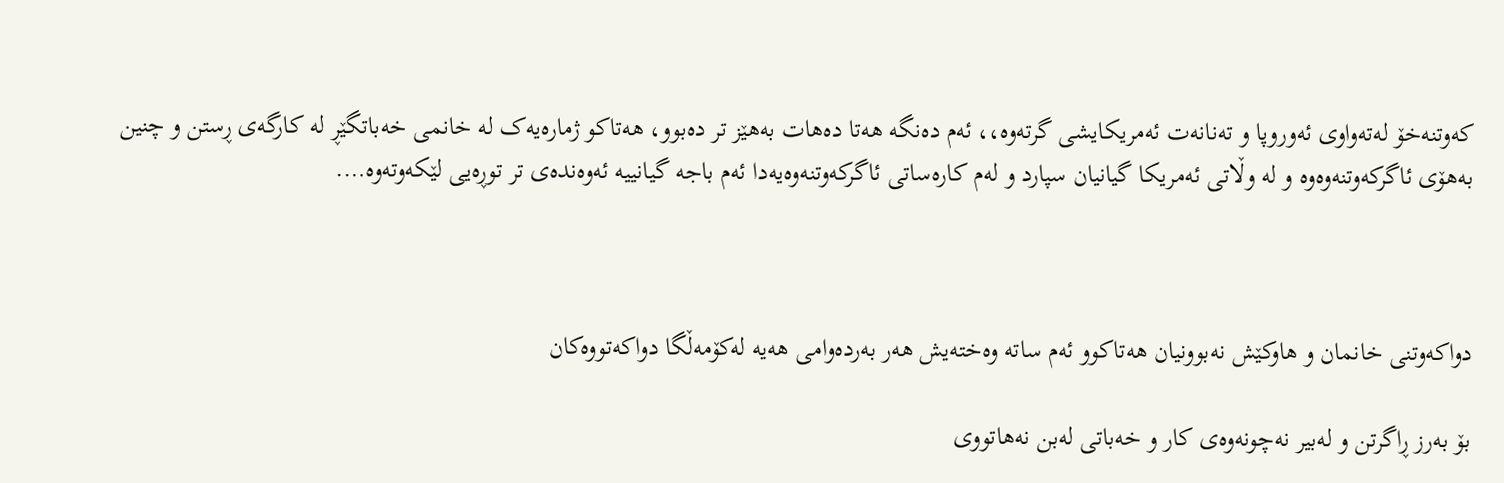کەوتنەخۆ لەتەواوی ئەوروپا و تەنانەت ئەمریکایشی گرتەوە،، ئەم دەنگە ھەتا دەھات بەھێز تر دەبوو، ھەتاکو ژمارەیەک لە خانمی خەباتگێڕ لە کارگەی ڕستن و چنین بەھۆی ئاگرکەوتنەوەوە و لە وڵاتی ئەمریکا گیانیان سپارد و لەم کارەساتی ئاگرکەوتنەوەیەدا ئەم باجە گیانییە ئەوەندەی تر توڕەیی لێکەوتەوە….



دواکەوتنی خانمان و ھاوکێش نەبوونیان ھەتاکوو ئەم ساتە وەختەیش ھەر بەردەوامی ھەیە لەکۆمەڵگا دواکەتووەکان

بۆ بەرز ڕاگرتن و لەبیر نەچونەوەی کار و خەباتی لەبن نەھاتووی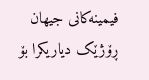فیمینەکانی جیھان ڕۆژێک دیاریکرا بۆ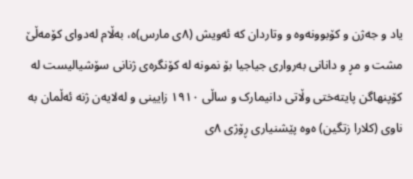یاد و جەژن و کۆبوونەوە و وتاردان کە ئەویش (٨ی مارس)ە، بەڵام لەدوای کۆمەڵێ مشت و مڕ و دانانی بەرواری جیاجیا بۆ نمونە لە کۆنگرەی ژنانی سۆشیالیست لە کۆپنھاگن پایتەختی وڵاتی دانیمارک و ساڵی ١٩١٠ زایینی و لەلایەن ژنە ئەڵمان بە ناوی (کلارا زتگین) ەوە پێشنیاری ڕۆژی ٨ی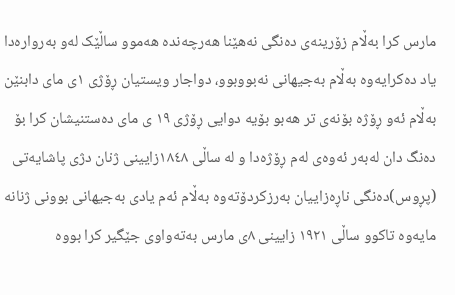مارس کرا بەڵام زۆرینەی دەنگی نەھێنا ھەرچەندە ھەموو ساڵێک لەو بەروارەدا یاد دەکرایەوە بەڵام بەجیھانی نەبووبوو، دواجار ویستیان ڕۆژی ١ی مای دابنێن بەڵام ئەو ڕۆژە بۆنەی تر ھەبو بۆیە دوایی ڕۆژی ١٩ ی مای دەستنیشان کرا بۆ دەنگ دان لەبەر ئەوەی لەم ڕۆژەدا و لە ساڵی ١٨٤٨زایینی ژنان دژی پاشایەتی (پڕوس)دەنگی ناڕەزاییان بەرزکردۆتەوە بەڵام ئەم یادی بەجیھانی بوونی ژنانە مایەوە تاکوو ساڵی ١٩٢١ زایینی ٨ی مارس بەتەواوی جێگیر کرا بووە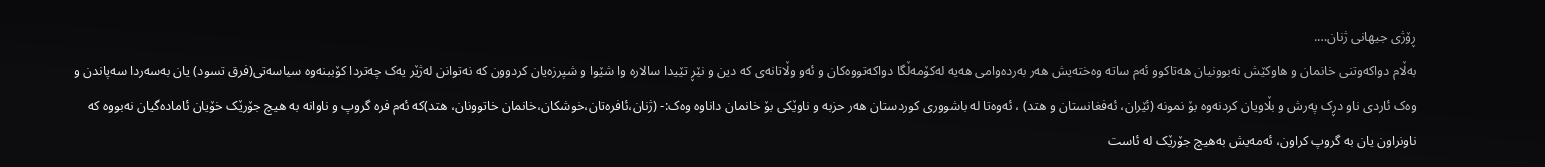ڕۆژی جیھانی ژنان….
بەڵام دواکەوتنی خانمان و ھاوکێش نەبوونیان ھەتاکوو ئەم ساتە وەختەیش ھەر بەردەوامی ھەیە لەکۆمەڵگا دواکەتووەکان و ئەو وڵاتانەی کە دین و نێڕ تێیدا سالارە وا شێوا و شپرزەیان کردوون کە نەتوانن لەژێر یەک چەتردا کۆببنەوە سیاسەتی(فرق تسود) یان بەسەردا سەپاندن و وەک ئاردی ناو دڕک پەرش و بڵاویان کردنەوە بۆ نمونە (ئێران، ئەفغانستان و ھتد) ، ئەوەتا لە باشووری کوردستان ھەر حزبە و ناوێکی بۆ خانمان داناوە وەک:- (ژنان،ئافرەتان،خوشکان،خانمان خاتوونان، ھتد)کە ئەم فرە گروپ و ناوانە بە ھیچ جۆرێک خۆیان ئامادەگیان نەبووە کە ناونراون یان بە گروپ کراون، ئەمەیش بەھیچ جۆرێک لە ئاست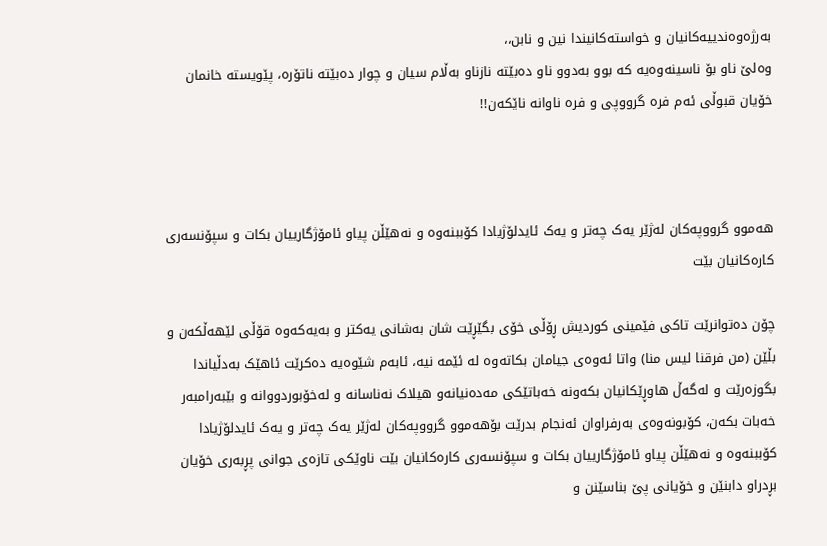بەرژەوەندییەکانیان و خواستەکانیندا نین و نابن،،
وەلێ ناو بۆ ناسینەوەیە کە بوو بەدوو ناو دەبێتە نازناو بەڵام سیان و چوار دەبێتە ناتۆرە، پێویستە خانمان خۆیان قبوڵی ئەم فرە گرووپی و فرە ناوانە ناێکەن!!



ھەموو گرووپەکان لەژێر یەک چەتر و یەک ئایدلۆژیادا کۆببنەوە و نەھێڵن پیاو ئامۆژگارییان بکات و سپۆنسەری کارەکانیان بێت

چۆن دەتوانرێت تاکی فێمینی کوردیش ڕۆڵی خۆی بگێڕێت شان بەشانی یەکتر و بەیەکەوە قۆڵی لێھەڵکەن و بڵێن (من فرقنا ليس منا) واتا ئەوەی جیامان بکاتەوە لە ئێمە نیە، ئابەم شێوەیە دەکرێت ئاھێک بەدڵیاندا بگوزەرێت و لەگەڵ ھاوڕێکانیان بکەونە خەباتێکی مەدەنیانەو ھیلاک نەناسانە و لەخۆبوردووانە و بێبەرامبەر خەبات بکەن، کۆبونەوەی بەرفراوان ئەنجام بدرێت بۆھەموو گرووپەکان لەژێر یەک چەتر و یەک ئایدلۆژیادا کۆببنەوە و نەھێڵن پیاو ئامۆژگارییان بکات و سپۆنسەری کارەکانیان بێت ناوێکی تازەی جوانی پڕبەری خۆیان بڕدراو دابنێن و خۆیانی پێ بناسێنن و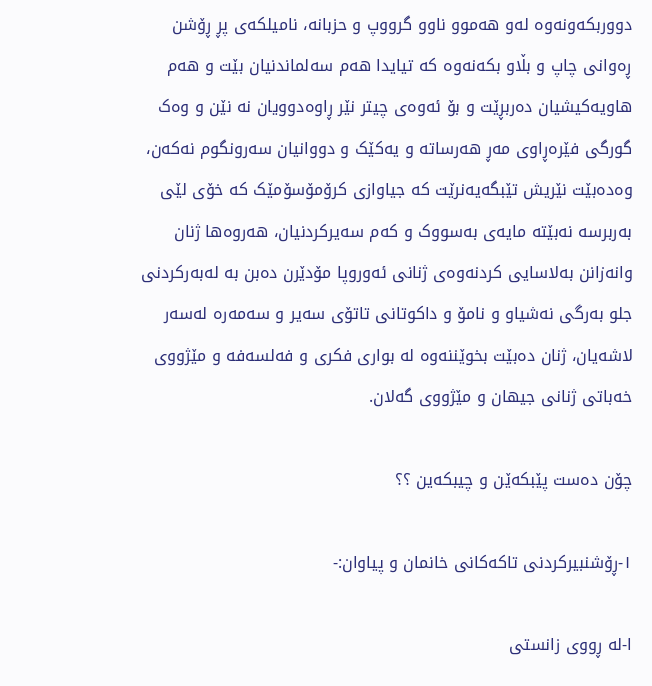دووربکەونەوە لەو ھەموو ناوو گرووپ و حزبانە، نامیلکەی پڕ ڕۆشن ڕەوانی چاپ و بڵاو بکەنەوە کە تیایدا ھەم سەلماندنیان بێت و ھەم ھاویەکیشیان دەربڕێت و بۆ ئەوەی چیتر نێر ڕاوەدوویان نە نێن و وەک گورگی فێرەڕاوی مەڕ ھەرساتە و یەکێک و دووانیان سەرونگوم نەکەن، وەدەبێت نێریش تێبگەیەنرێت کە جیاوازی کرۆمۆسۆمێک کە خۆی لێی بەربرسە نەبێتە مایەی بەسووک و کەم سەیرکردنیان، ھەروەھا ژنان وانەزانن بەلاسایی کردنەوەی ژنانی ئەوروپا مۆدێرن دەبن بە لەبەرکردنی جلو بەرگی نەشیاو و نامۆ و داکوتانی تاتۆی سەیر و سەمەرە لەسەر لاشەیان، ژنان دەبێت بخوێننەوە لە بواری فکری و فەلسەفە و مێژووی خەباتی ژنانی جیھان و مێژووی گەلان.

چۆن دەست پێبکەێن و چیبکەین ؟؟

١-ڕۆشنبیرکردنی تاکەکانی خانمان و پیاوان:-

ا-لە ڕووی زانستی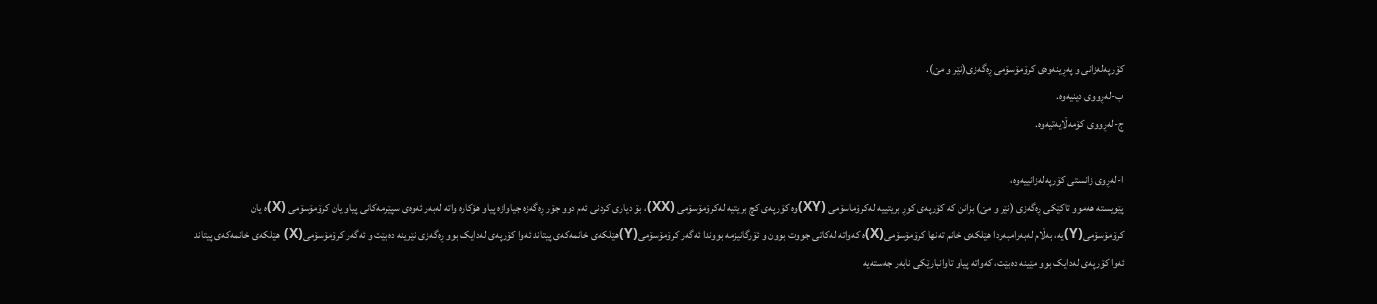کۆرپەلەزانی و پەڕینەوەی کرۆمۆسۆمی ڕەگەزی(نێر و مێ).
ب-لەڕووی دینیەوە.
ج-لەڕووی کۆمەڵایەتیەوە.

ا-لەڕوی زانستی کۆرپەلەزانییەوە،
پێویستە ھەموو تاکێکی ڕەگەزی (نێر و مێ) بزانن کە کۆرپەی کوڕ بریتییە لەکرۆماسۆمی (XY)وە کۆرپەی کچ بریتیە لەکرۆمۆسۆمی (XX)، بۆ دیاری کردنی ئەم دوو جۆر ڕەگەزە جیاوازە پیاو ھۆکارە واتە لەبەر ئەوەی سپێرمەکانی پیاو یان کرۆمۆسۆمی (X)ە یان کرۆمۆسۆمی(Y)یە، بەڵام لەبەرامبەردا ھێلکەی خانم تەنھا کرۆمۆسۆمی(X)ە کەواتە لەکاتی جووت بوون و ئۆرگانیزمە بووندا ئەگەر کرۆمۆسۆمی(Y)ھێلکەی خانمەکەی پیتاند ئەوا کۆرپەی لەدایک بوو ڕەگەزی نێرینە دەبێت و ئەگەر کرۆمۆسۆمی(X) ھێلکەی خانمەکەی پیتاند ئەوا کۆرپەی لەدایک بوو مێینە دەبێت، کەواتە پیاو تاوانبارێکی نابەر جەستەیە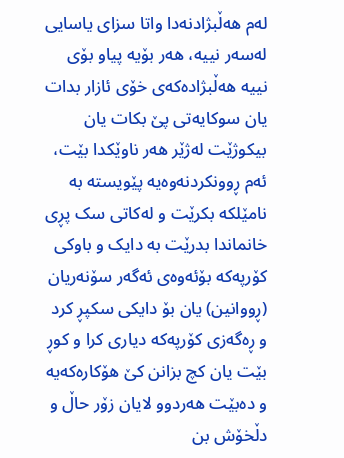لەم ھەڵبژادنەدا واتا سزای یاسایی لەسەر نییە، ھەر بۆیە پیاو بۆی نییە ھەڵبژادەکەی خۆی ئازار بدات یان سوکایەتی پێ بکات یان بیکوژێت لەژێر ھەر ناوێکدا بێت، ئەم ڕوونکردنەوەیە پێویستە بە نامێلکە بکرێت و لەکاتی سک پڕی خانماندا بدرێت بە دایک و باوکی کۆرپەکە بۆئەوەی ئەگەر سۆنەریان (ڕووانین) یان بۆ دایکی سکپڕ کرد و ڕەگەزی کۆرپەکە دیاری کرا و کوڕ بێت یان کچ بزانن کێ ھۆکارەکەیە و دەبێت ھەردوو لایان زۆر حاڵ و دڵخۆش بن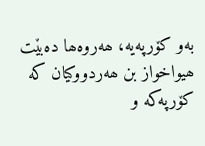بەو کۆرپەیە، ھەروەھا دەبێت ھیواخواز بن ھەردووکیان کە کۆرپەکە و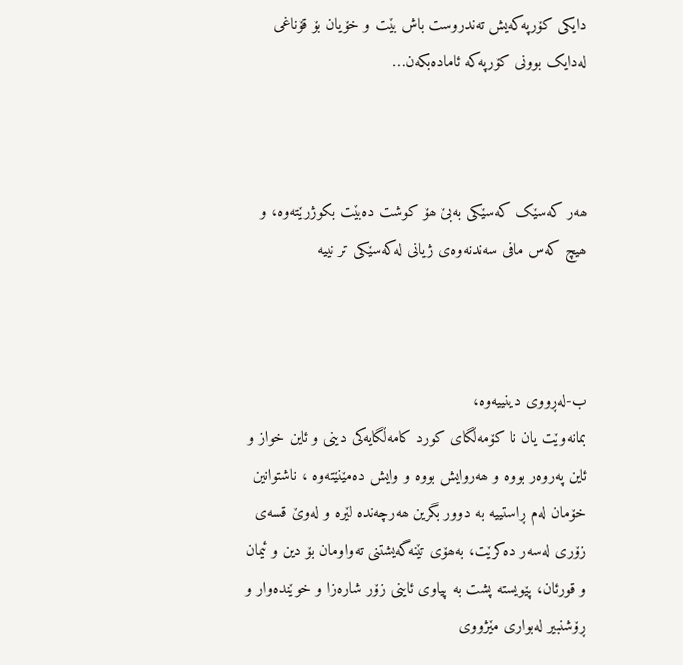دایکی کۆرپەکەیش تەندروست باش بێت و خۆیان بۆ قۆناغی لەدایک بوونی کۆرپەکە ئامادەبکەن…



ھەر کەسێک کەسێکی بەبێ ھۆ کوشت دەبێت بکوژرێتەوە، و ھیچ کەس مافی سەندنەوەی ژیانی لەکەسێکی تر نییە



ب-لەڕووی دینییەوە،
بمانەوێت یان نا کۆمەڵگای کورد کامەڵگایەکی دینی و ئاین خواز و ئاین پەروەر بووە و ھەروایش بووە و وایش دەمێنێتەوە ، ناشتوانین خۆمان لەم ڕاستییە بە دوور بگرین ھەرچەندە لێرە و لەوێ قسەی زۆری لەسەر دەکرێت، بەھۆی تێنەگەیشتنی تەواومان بۆ دین و ئیمان و قورئان، پێویستە پشت بە پیاوی ئاینی زۆر شارەزا و خوێندەوار و ڕۆشنبیر لەبواری مێژووی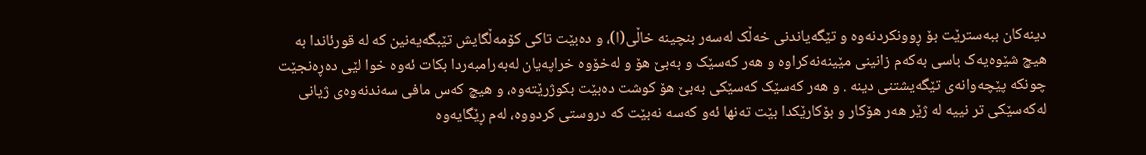دینەکان ببەسترێت بۆ ڕوونکردنەوە و تێگەیاندنی خەڵک لەسەر بنچینە خاڵی(ا)، و دەبێت تاکی کۆمەڵگایش تێبگەیەنین کە لە قورئاندا بە ھیچ شێوەیەک باسی بەکەم زانینی مێینەنەکراوە و ھەر کەسێک و بەبێ ھۆ و لەخۆوە خراپەیان لەبەرامبەردا بکات ئەوە خوا لێی دەڕەنجێت چونکە پێچەوانەی تێگەیشتنی دینە . و ھەر کەسێک کەسێکی بەبێ ھۆ کوشت دەبێت بکوژرێتەوە، و ھیچ کەس مافی سەندنەوەی ژیانی لەکەسێکی تر نییە لە ژێر ھەر ھۆکار و بۆکارێکدا بێت تەنھا ئەو کەسە نەبێت کە دروستی کردووە، لەم ڕێگایەوە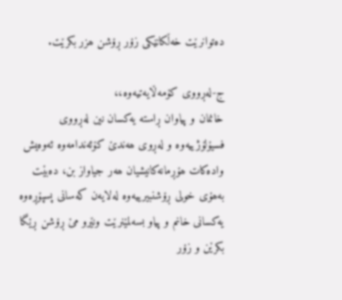دەتوانرێت خەڵکانێکی زۆر ڕۆشن ھزر بکرێت.

ج-لەڕووی کۆمەڵایەتیەوە،،
خانمان و پیاوان ڕاستە یەکسان نین لەڕووی فسیۆلۆژییەوە و لەڕوی ھەندێ کۆئەندامەوە ئەوەیش وادەکات ھۆڕمانەکانیشیان ھەر جیاواز بن، دەبێت بەھۆی خولی ڕۆشنبیرییەوە لەلایەن کەسانی پسپۆڕەوە یەکسانی خانم و پیاو بسەلمێنرێت ونێرو مێ ڕۆشن ڕێگا بکرێن و زۆر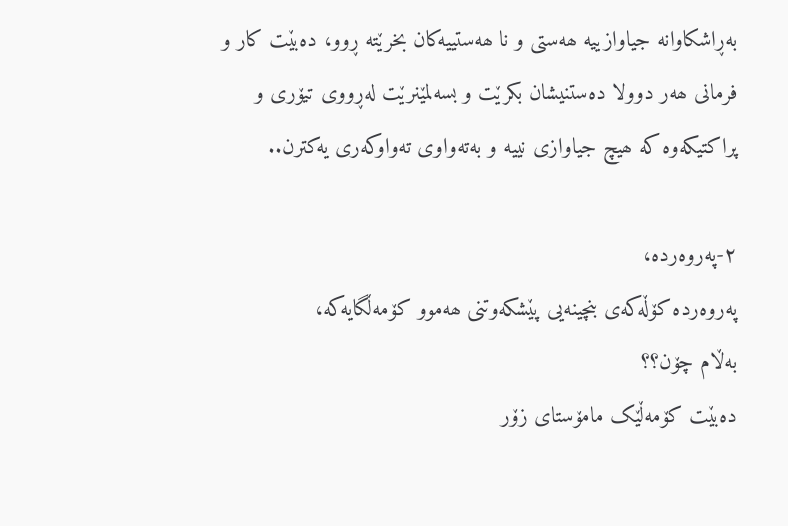بەڕاشکاوانە جیاوازییە ھەستی و نا ھەستییەکان بخرێتە ڕوو، دەبێت کار و فرمانی ھەر دوولا دەستنیشان بکرێت و بسەلمێنرێت لەڕووی تیۆری و پراکتیکەوە کە ھیچ جیاوازی نییە و بەتەواوی تەواوکەری یەکترن..

٢-پەروەردە،
پەروەردە کۆڵەکەی بنچینەیی پێشکەوتنی ھەموو کۆمەڵگایەکە،
بەڵام چۆن؟؟
دەبێت کۆمەڵێک مامۆستای زۆر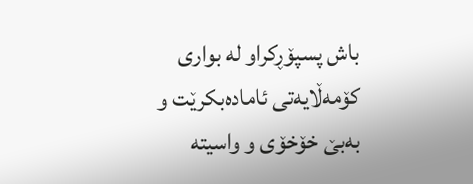باش پسپۆڕکراو لە بواری کۆمەڵایەتی ئامادەبکرێت و بەبێ خۆخۆی و واسیتە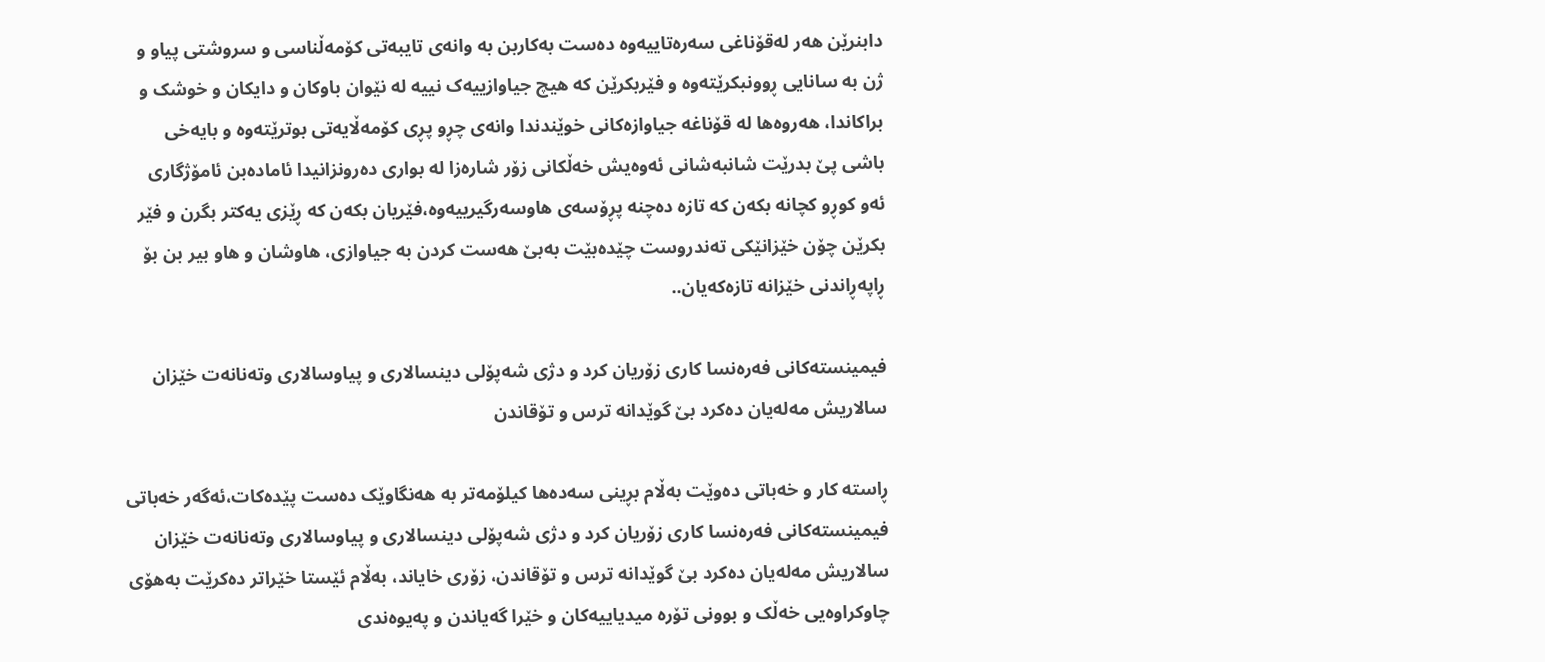دابنرێن ھەر لەقۆناغی سەرەتاییەوە دەست بەکاربن بە وانەی تایبەتی کۆمەڵناسی و سروشتی پیاو و ژن بە سانایی ڕوونبکرێتەوە و فێربکرێن کە ھیچ جیاوازییەک نییە لە نێوان باوکان و دایکان و خوشک و براکاندا، ھەروەھا لە قۆناغە جیاوازەکانی خوێندندا وانەی چڕو پڕی کۆمەڵایەتی بوترێتەوە و بایەخی باشی پێ بدرێت شانبەشانی ئەوەیش خەڵکانی زۆر شارەزا لە بواری دەرونزانیدا ئامادەبن ئامۆژگاری ئەو کوڕو کچانە بکەن کە تازە دەچنە پڕۆسەی ھاوسەرگیرییەوە،فێریان بکەن کە ڕێزی یەکتر بگرن و فێر بکرێن چۆن خێزانێکی تەندروست چێدەبێت بەبێ ھەست کردن بە جیاوازی، ھاوشان و ھاو بیر بن بۆ ڕاپەڕاندنی خێزانە تازەکەیان..

فیمینستەکانی فەرەنسا کاری زۆریان کرد و دژی شەپۆلی دینسالاری و پیاوسالاری وتەنانەت خێزان سالاریش مەلەیان دەکرد بێ گوێدانە ترس و تۆقاندن

ڕاستە کار و خەباتی دەوێت بەڵام بڕینی سەدەھا کیلۆمەتر بە ھەنگاوێک دەست پێدەکات،ئەگەر خەباتی فیمینستەکانی فەرەنسا کاری زۆریان کرد و دژی شەپۆلی دینسالاری و پیاوسالاری وتەنانەت خێزان سالاریش مەلەیان دەکرد بێ گوێدانە ترس و تۆقاندن، زۆری خایاند، بەڵام ئێستا خێراتر دەکرێت بەھۆی چاوکراوەیی خەڵک و بوونی تۆرە میدیاییەکان و خێرا گەیاندن و پەیوەندی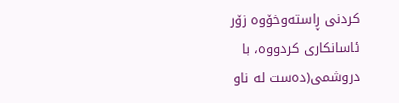کردنی ڕاستەوخۆوە زۆر ئاسانکاری کردووە، با دروشمی(دەست لە ناو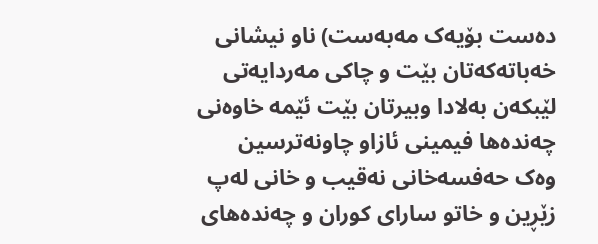دەست بۆیەک مەبەست) ناو نیشانی خەباتەکەتان بێت و چاکی مەردایەتی لێبکەن بەلادا وبیرتان بێت ئێمە خاوەنی چەندەھا فیمینی ئازاو چاونەترسین وەک حەفسەخانی نەقیب و خانی لەپ زێڕین و خاتو سارای کوران و چەندەھای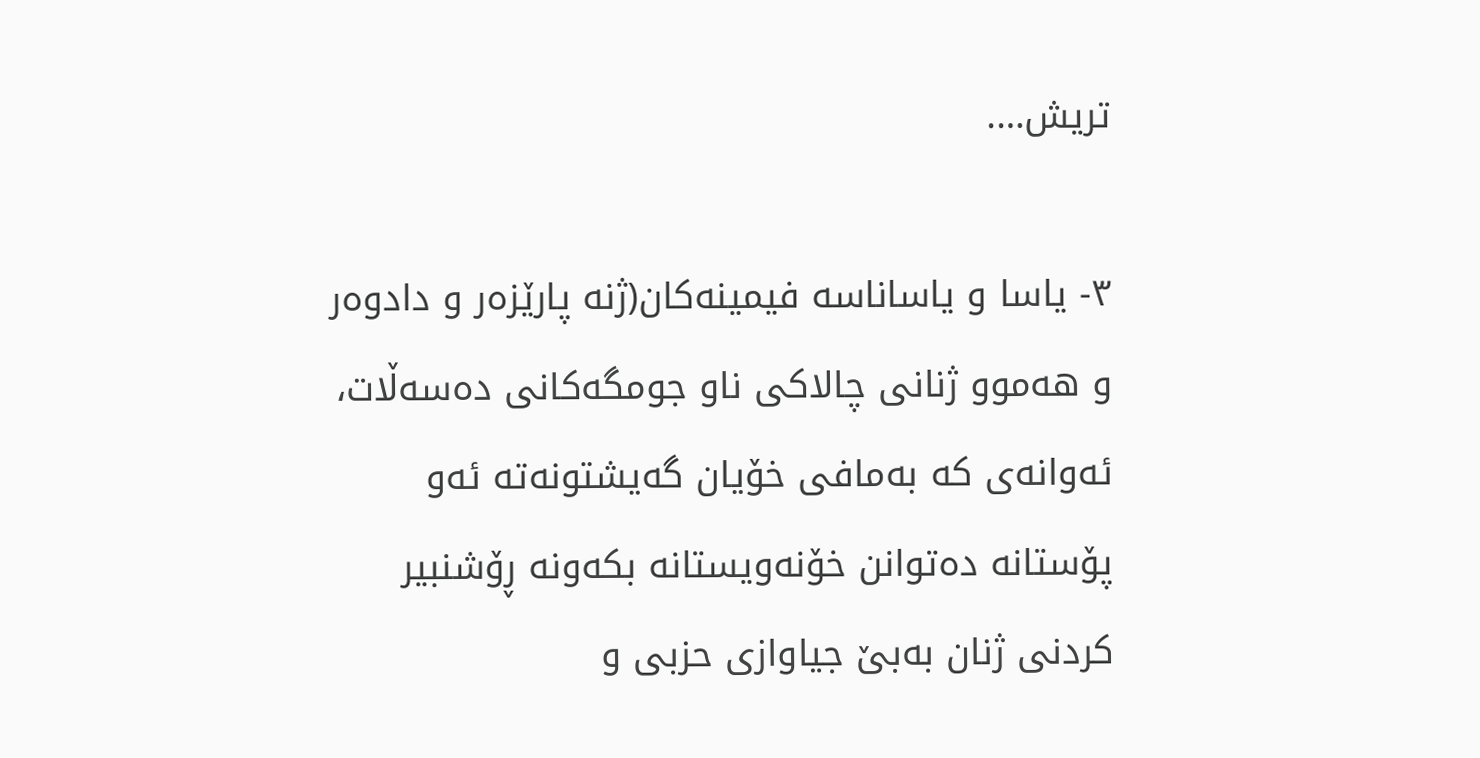تریش….

٣- یاسا و یاساناسە فیمینەکان(ژنە پارێزەر و دادوەر و ھەموو ژنانی چالاکی ناو جومگەکانی دەسەڵات، ئەوانەی کە بەمافی خۆیان گەیشتونەتە ئەو پۆستانە دەتوانن خۆنەویستانە بکەونە ڕۆشنبیر کردنی ژنان بەبێ جیاوازی حزبی و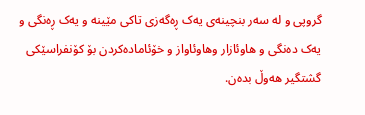گروپی و لە سەر بنچینەی یەک ڕەگەزی تاکی مێینە و یەک ڕەنگی و یەک دەنگی و ھاوئازار وھاوئاواز و خۆئامادەکردن بۆ کۆنفراسێکی گشتگیر ھەوڵ بدەن.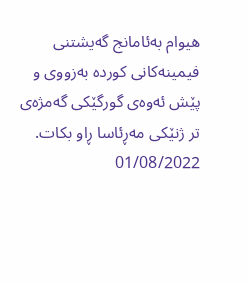ھیوام بەئامانج گەیشتنی فیمینەکانی کوردە بەزووی و پێش ئەوەی گورگێکی گەمژەی تر ژنێکی مەڕئاسا ڕاو بکات.
01/08/2022